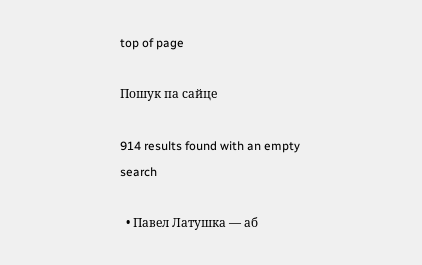top of page

Пошук па сайце

914 results found with an empty search

  • Павел Латушка — аб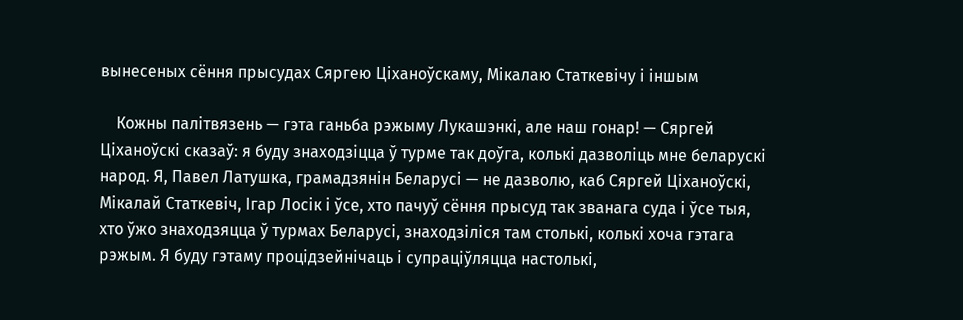вынесеных сёння прысудах Сяргею Ціханоўскаму, Мікалаю Статкевічу і іншым

    Кожны палітвязень — гэта ганьба рэжыму Лукашэнкі, але наш гонар! — Сяргей Ціханоўскі сказаў: я буду знаходзіцца ў турме так доўга, колькі дазволіць мне беларускі народ. Я, Павел Латушка, грамадзянін Беларусі — не дазволю, каб Сяргей Ціханоўскі, Мікалай Статкевіч, Ігар Лосік і ўсе, хто пачуў сёння прысуд так званага суда і ўсе тыя, хто ўжо знаходзяцца ў турмах Беларусі, знаходзіліся там столькі, колькі хоча гэтага рэжым. Я буду гэтаму процідзейнічаць і супраціўляцца настолькі,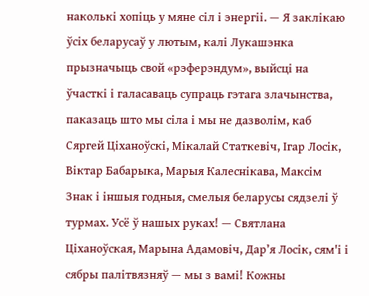наколькі хопіць у мяне сіл і энергіі. — Я заклікаю ўсіх беларусаў у лютым, калі Лукашэнка прызначыць свой «рэферэндум», выйсці на ўчасткі і галасаваць супраць гэтага злачынства, паказаць што мы сіла і мы не дазволім, каб Сяргей Ціханоўскі, Мікалай Статкевіч, Ігар Лосік, Віктар Бабарыка, Марыя Калеснікава, Максім Знак і іншыя годныя, смелыя беларусы сядзелі ў турмах. Усё ў нашых руках! — Святлана Ціханоўская, Марына Адамовіч, Дар’я Лосік, сям'і і сябры палітвязняў — мы з вамі! Кожны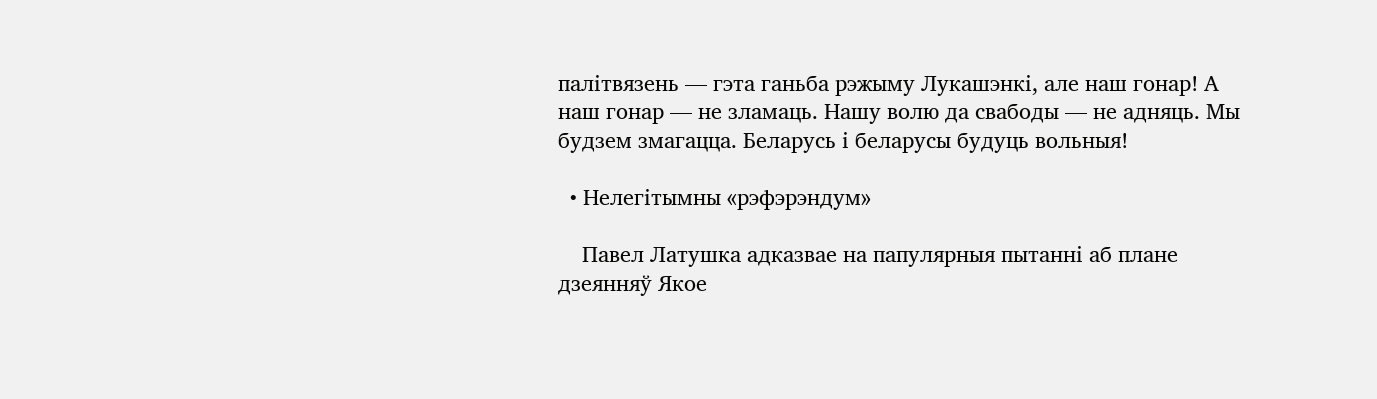палітвязень — гэта ганьба рэжыму Лукашэнкі, але наш гонар! А наш гонар — не зламаць. Нашу волю да свабоды — не адняць. Мы будзем змагацца. Беларусь і беларусы будуць вольныя!

  • Нелегітымны «рэфэрэндум»

    Павел Латушка адказвае на папулярныя пытанні аб плане дзеянняў Якое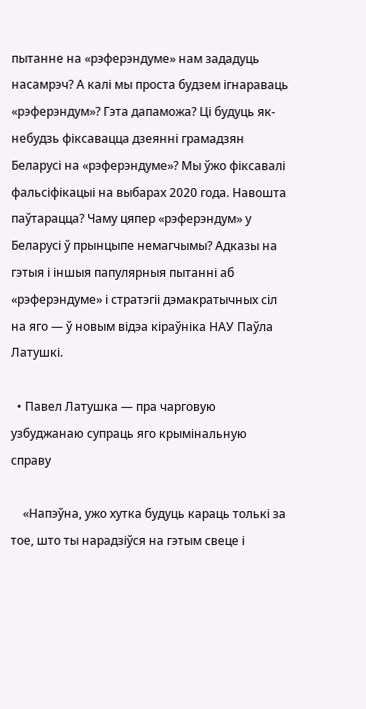пытанне на «рэферэндуме» нам зададуць насамрэч? А калі мы проста будзем ігнараваць «рэферэндум»? Гэта дапаможа? Ці будуць як-небудзь фіксавацца дзеянні грамадзян Беларусі на «рэферэндуме»? Мы ўжо фіксавалі фальсіфікацыі на выбарах 2020 года. Навошта паўтарацца? Чаму цяпер «рэферэндум» у Беларусі ў прынцыпе немагчымы? Адказы на гэтыя і іншыя папулярныя пытанні аб «рэферэндуме» і стратэгіі дэмакратычных сіл на яго — ў новым відэа кіраўніка НАУ Паўла Латушкі.

  • Павел Латушка — пра чарговую узбуджанаю супраць яго крымінальную справу

    «Напэўна, ужо хутка будуць караць толькі за тое, што ты нарадзіўся на гэтым свеце і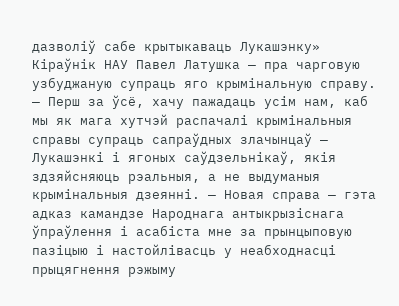дазволіў сабе крытыкаваць Лукашэнку» Кіраўнік НАУ Павел Латушка — пра чарговую узбуджаную супраць яго крымінальную справу. — Перш за ўсё, хачу пажадаць усім нам, каб мы як мага хутчэй распачалі крымінальныя справы супраць сапраўдных злачынцаў — Лукашэнкі і ягоных саўдзельнікаў, якія здзяйсняюць рэальныя, а не выдуманыя крымінальныя дзеянні. — Новая справа — гэта адказ камандзе Народнага антыкрызіснага ўпраўлення і асабіста мне за прынцыповую пазіцыю і настойлівасць у неабходнасці прыцягнення рэжыму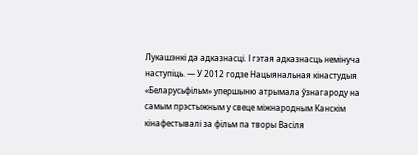Лукашэнкі да адказнасці. І гэтая адказнасць немінуча наступіць. — У 2012 годзе Нацыянальная кінастудыя «Беларусьфільм» упершыню атрымала ўзнагароду на самым прэстыжным у свеце міжнародным Канскім кінафестывалі за фільм па творы Васіля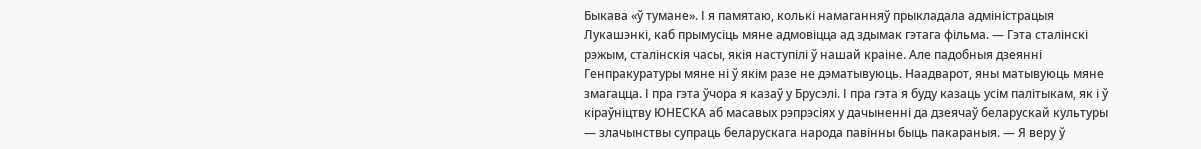Быкава «ў тумане». І я памятаю, колькі намаганняў прыкладала адміністрацыя Лукашэнкі, каб прымусіць мяне адмовіцца ад здымак гэтага фільма. — Гэта сталінскі рэжым, сталінскія часы, якія наступілі ў нашай краіне. Але падобныя дзеянні Генпракуратуры мяне ні ў якім разе не дэматывуюць. Наадварот, яны матывуюць мяне змагацца. І пра гэта ўчора я казаў у Брусэлі. І пра гэта я буду казаць усім палітыкам, як і ў кіраўніцтву ЮНЕСКА аб масавых рэпрэсіях у дачыненні да дзеячаў беларускай культуры — злачынствы супраць беларускага народа павінны быць пакараныя. — Я веру ў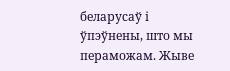беларусаў і ўпэўнены, што мы пераможам. Жыве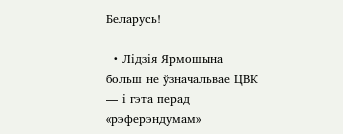Беларусь!

  • Лідзія Ярмошына больш не ўзначальвае ЦВК — і гэта перад «рэферэндумам»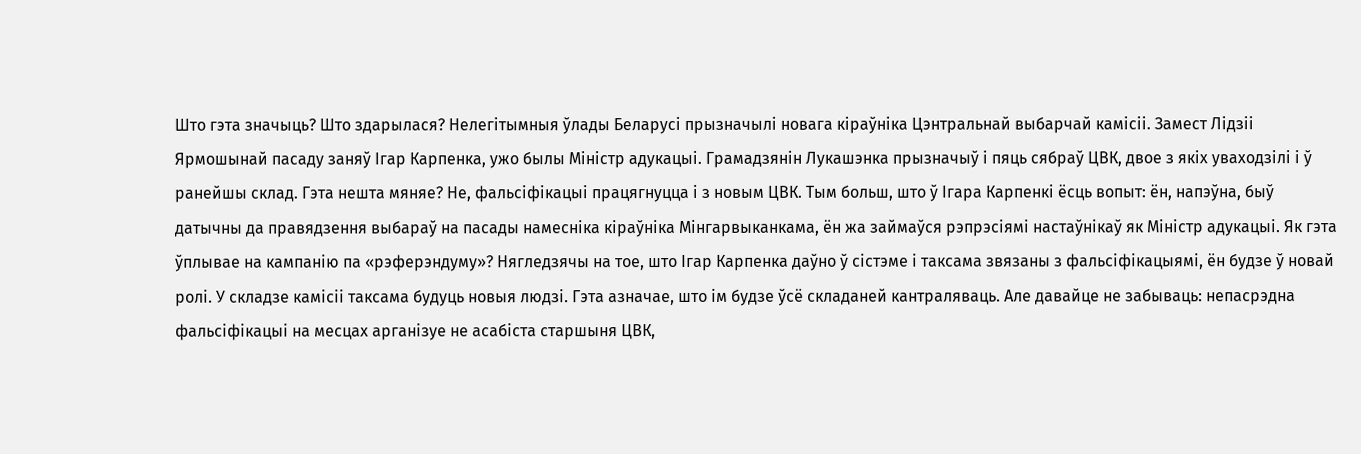Што гэта значыць? Што здарылася? Нелегітымныя ўлады Беларусі прызначылі новага кіраўніка Цэнтральнай выбарчай камісіі. Замест Лідзіі Ярмошынай пасаду заняў Ігар Карпенка, ужо былы Міністр адукацыі. Грамадзянін Лукашэнка прызначыў і пяць сябраў ЦВК, двое з якіх уваходзілі і ў ранейшы склад. Гэта нешта мяняе? Не, фальсіфікацыі працягнуцца і з новым ЦВК. Тым больш, што ў Ігара Карпенкі ёсць вопыт: ён, напэўна, быў датычны да правядзення выбараў на пасады намесніка кіраўніка Мінгарвыканкама, ён жа займаўся рэпрэсіямі настаўнікаў як Міністр адукацыі. Як гэта ўплывае на кампанію па «рэферэндуму»? Нягледзячы на тое, што Ігар Карпенка даўно ў сістэме і таксама звязаны з фальсіфікацыямі, ён будзе ў новай ролі. У складзе камісіі таксама будуць новыя людзі. Гэта азначае, што ім будзе ўсё складаней кантраляваць. Але давайце не забываць: непасрэдна фальсіфікацыі на месцах арганізуе не асабіста старшыня ЦВК,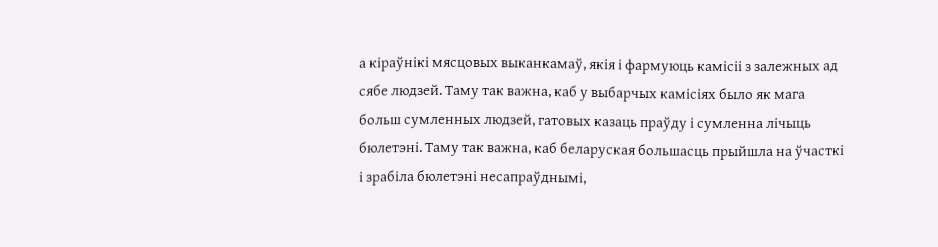а кіраўнікі мясцовых выканкамаў, якія і фармуюць камісіі з залежных ад сябе людзей. Таму так важна, каб у выбарчых камісіях было як мага больш сумленных людзей, гатовых казаць праўду і сумленна лічыць бюлетэні. Таму так важна, каб беларуская большасць прыйшла на ўчасткі і зрабіла бюлетэні несапраўднымі,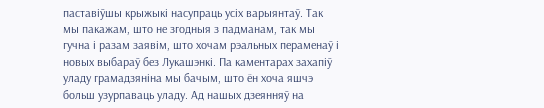паставіўшы крыжыкі насупраць усіх варыянтаў. Так мы пакажам, што не згодныя з падманам, так мы гучна і разам заявім, што хочам рэальных пераменаў і новых выбараў без Лукашэнкі. Па каментарах захапіў уладу грамадзяніна мы бачым, што ён хоча яшчэ больш узурпаваць уладу. Ад нашых дзеянняў на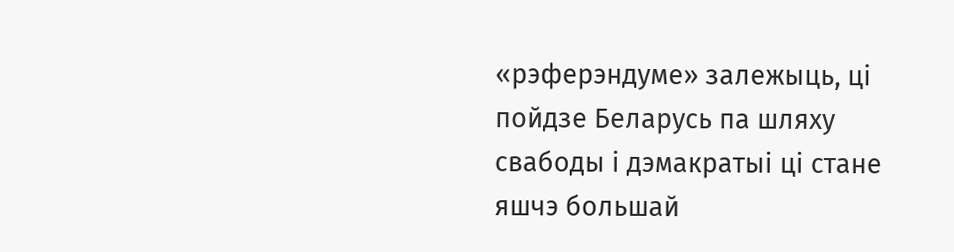«рэферэндуме» залежыць, ці пойдзе Беларусь па шляху свабоды і дэмакратыі ці стане яшчэ большай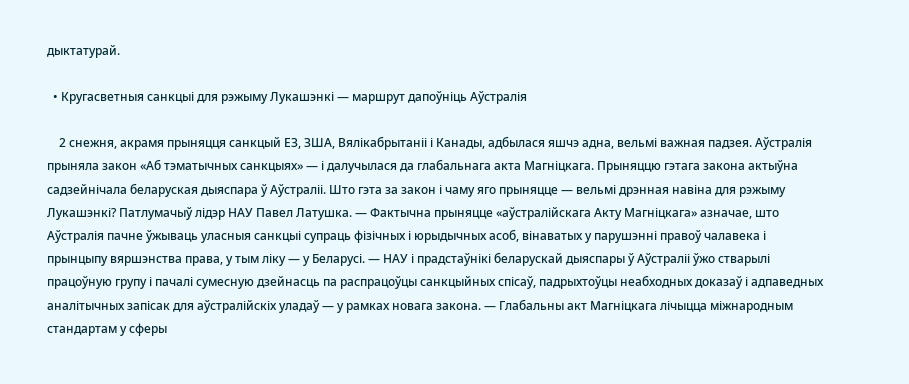дыктатурай.

  • Кругасветныя санкцыі для рэжыму Лукашэнкі — маршрут дапоўніць Аўстралія

    2 снежня, акрамя прыняцця санкцый ЕЗ, ЗША, Вялікабрытаніі і Канады, адбылася яшчэ адна, вельмі важная падзея. Аўстралія прыняла закон «Аб тэматычных санкцыях» — і далучылася да глабальнага акта Магніцкага. Прыняццю гэтага закона актыўна садзейнічала беларуская дыяспара ў Аўстраліі. Што гэта за закон і чаму яго прыняцце — вельмі дрэнная навіна для рэжыму Лукашэнкі? Патлумачыў лідэр НАУ Павел Латушка. — Фактычна прыняцце «аўстралійскага Акту Магніцкага» азначае, што Аўстралія пачне ўжываць уласныя санкцыі супраць фізічных і юрыдычных асоб, вінаватых у парушэнні правоў чалавека і прынцыпу вяршэнства права, у тым ліку — у Беларусі. — НАУ і прадстаўнікі беларускай дыяспары ў Аўстраліі ўжо стварылі працоўную групу і пачалі сумесную дзейнасць па распрацоўцы санкцыйных спісаў, падрыхтоўцы неабходных доказаў і адпаведных аналітычных запісак для аўстралійскіх уладаў — у рамках новага закона. — Глабальны акт Магніцкага лічыцца міжнародным стандартам у сферы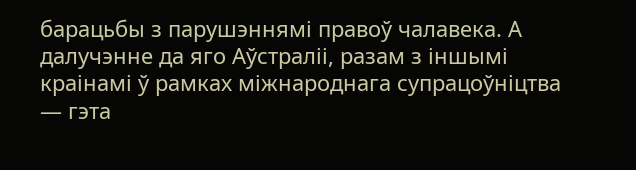барацьбы з парушэннямі правоў чалавека. А далучэнне да яго Аўстраліі, разам з іншымі краінамі ў рамках міжнароднага супрацоўніцтва — гэта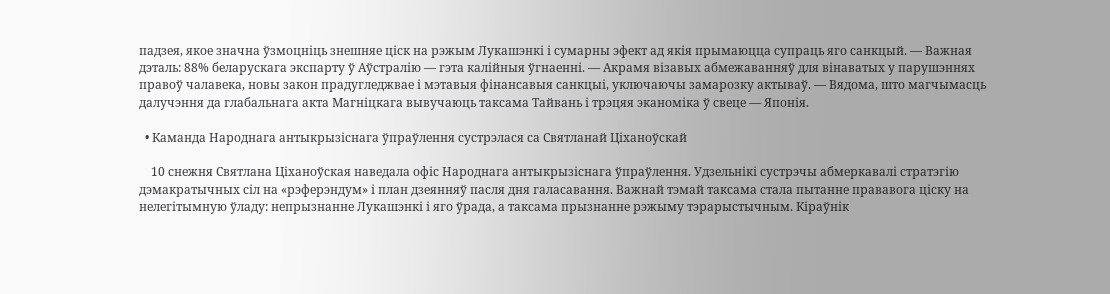падзея, якое значна ўзмоцніць знешняе ціск на рэжым Лукашэнкі і сумарны эфект ад якія прымаюцца супраць яго санкцый. — Важная дэталь: 88% беларускага экспарту ў Аўстралію — гэта калійныя ўгнаенні. — Акрамя візавых абмежаванняў для вінаватых у парушэннях правоў чалавека, новы закон прадугледжвае і мэтавыя фінансавыя санкцыі, уключаючы замарозку актываў. — Вядома, што магчымасць далучэння да глабальнага акта Магніцкага вывучаюць таксама Тайвань і трэцяя эканоміка ў свеце — Японія.

  • Каманда Народнага антыкрызіснага ўпраўлення сустрэлася са Святланай Ціханоўскай

    10 снежня Святлана Ціханоўская наведала офіс Народнага антыкрызіснага ўпраўлення. Удзельнікі сустрэчы абмеркавалі стратэгію дэмакратычных сіл на «рэферэндум» і план дзеянняў пасля дня галасавання. Важнай тэмай таксама стала пытанне прававога ціску на нелегітымную ўладу: непрызнанне Лукашэнкі і яго ўрада, а таксама прызнанне рэжыму тэрарыстычным. Кіраўнік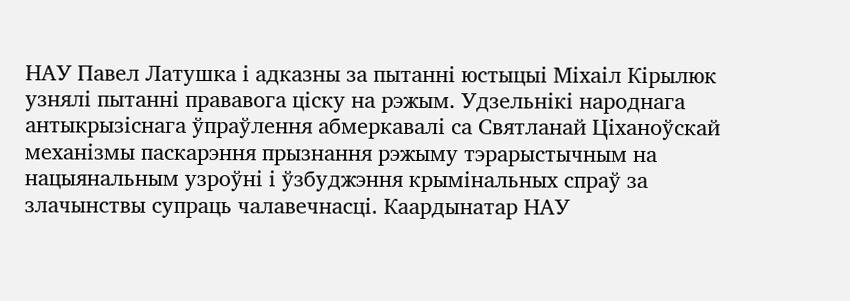НАУ Павел Латушка і адказны за пытанні юстыцыі Міхаіл Кірылюк узнялі пытанні прававога ціску на рэжым. Удзельнікі народнага антыкрызіснага ўпраўлення абмеркавалі са Святланай Ціханоўскай механізмы паскарэння прызнання рэжыму тэрарыстычным на нацыянальным узроўні і ўзбуджэння крымінальных спраў за злачынствы супраць чалавечнасці. Каардынатар НАУ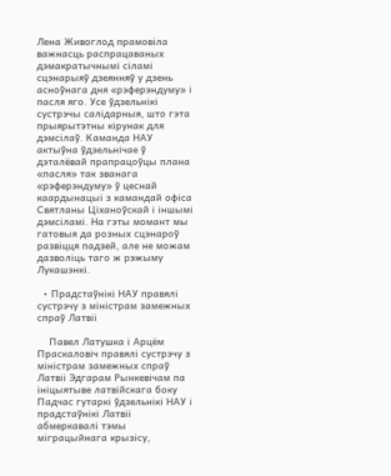Лена Живоглод прамовіла важнасць распрацаваных дэмакратычнымі сіламі сцэнарыяў дзеянняў у дзень асноўнага дня «рэферэндуму» і пасля яго. Усе ўдзельнікі сустрэчы салідарныя, што гэта прыярытэтны кірунак для дэмсілаў. Каманда НАУ актыўна ўдзельнічае ў дэталёвай прапрацоўцы плана «пасля» так званага «рэферэндуму» ў цеснай каардынацыі з камандай офіса Святланы Ціханоўскай і іншымі дэмсіламі. На гэты момант мы гатовыя да розных сцэнароў развіцця падзей, але не можам дазволіць таго ж рэжыму Лукашэнкі.

  • Прадстаўнікі НАУ правялі сустрэчу з міністрам замежных спраў Латвіі

    Павел Латушка і Арцём Праскаловіч правялі сустрэчу з міністрам замежных спраў Латвіі Эдгарам Рынкевічам па ініцыятыве латвійскага боку Падчас гутаркі ўдзельнікі НАУ і прадстаўнікі Латвіі абмеркавалі тэмы міграцыйнага крызісу,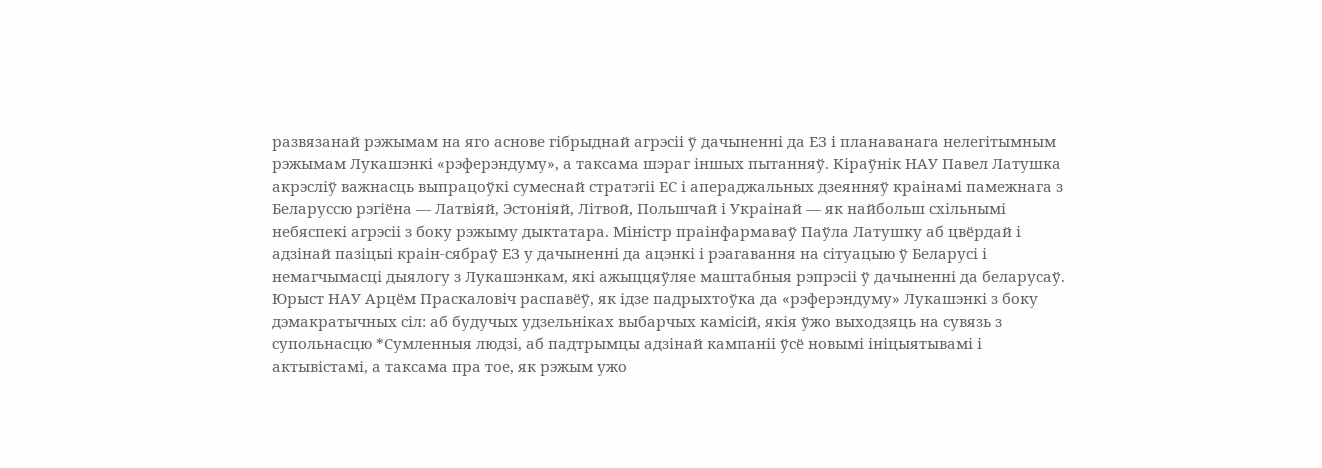развязанай рэжымам на яго аснове гібрыднай агрэсіі ў дачыненні да ЕЗ і планаванага нелегітымным рэжымам Лукашэнкі «рэферэндуму», а таксама шэраг іншых пытанняў. Кіраўнік НАУ Павел Латушка акрэсліў важнасць выпрацоўкі сумеснай стратэгіі ЕС і апераджальных дзеянняў краінамі памежнага з Беларуссю рэгіёна — Латвіяй, Эстоніяй, Літвой, Польшчай і Украінай — як найбольш схільнымі небяспекі агрэсіі з боку рэжыму дыктатара. Міністр праінфармаваў Паўла Латушку аб цвёрдай і адзінай пазіцыі краін-сябраў ЕЗ у дачыненні да ацэнкі і рэагавання на сітуацыю ў Беларусі і немагчымасці дыялогу з Лукашэнкам, які ажыццяўляе маштабныя рэпрэсіі ў дачыненні да беларусаў. Юрыст НАУ Арцём Праскаловіч распавёў, як ідзе падрыхтоўка да «рэферэндуму» Лукашэнкі з боку дэмакратычных сіл: аб будучых удзельніках выбарчых камісій, якія ўжо выходзяць на сувязь з супольнасцю *Сумленныя людзі, аб падтрымцы адзінай кампаніі ўсё новымі ініцыятывамі і актывістамі, а таксама пра тое, як рэжым ужо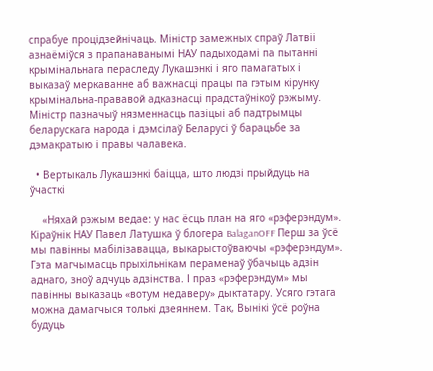спрабуе процідзейнічаць. Міністр замежных спраў Латвіі азнаёміўся з прапанаванымі НАУ падыходамі па пытанні крымінальнага пераследу Лукашэнкі і яго памагатых і выказаў меркаванне аб важнасці працы па гэтым кірунку крымінальна-прававой адказнасці прадстаўнікоў рэжыму. Міністр пазначыў нязменнасць пазіцыі аб падтрымцы беларускага народа і дэмсілаў Беларусі ў барацьбе за дэмакратыю і правы чалавека.

  • Вертыкаль Лукашэнкі баіцца, што людзі прыйдуць на ўчасткі

    «Няхай рэжым ведае: у нас ёсць план на яго «рэферэндум». Кіраўнік НАУ Павел Латушка ў блогера BalaganOFF Перш за ўсё мы павінны мабілізавацца, выкарыстоўваючы «рэферэндум». Гэта магчымасць прыхільнікам пераменаў ўбачыць адзін аднаго, зноў адчуць адзінства. І праз «рэферэндум» мы павінны выказаць «вотум недаверу» дыктатару. Усяго гэтага можна дамагчыся толькі дзеяннем. Так, Вынікі ўсё роўна будуць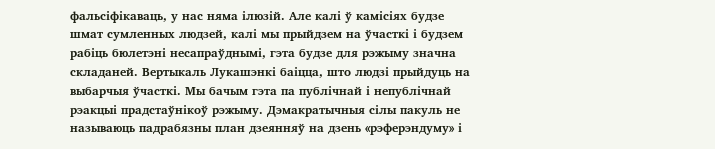фальсіфікаваць, у нас няма ілюзій. Але калі ў камісіях будзе шмат сумленных людзей, калі мы прыйдзем на ўчасткі і будзем рабіць бюлетэні несапраўднымі, гэта будзе для рэжыму значна складаней. Вертыкаль Лукашэнкі баіцца, што людзі прыйдуць на выбарчыя ўчасткі. Мы бачым гэта па публічнай і непублічнай рэакцыі прадстаўнікоў рэжыму. Дэмакратычныя сілы пакуль не называюць падрабязны план дзеянняў на дзень «рэферэндуму» і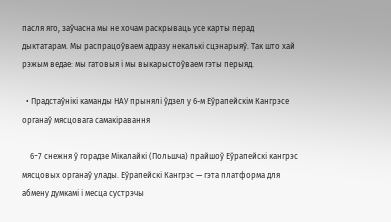пасля яго, заўчасна мы не хочам раскрываць усе карты перад дыктатарам. Мы распрацоўваем адразу некалькі сцэнарыяў. Так што хай рэжым ведае: мы гатовыя і мы выкарыстоўваем гэты перыяд.

  • Прадстаўнікі каманды НАУ прынялі ўдзел у 6-м Еўрапейскім Кангрэсе органаў мясцовага самакіравання

    6−7 снежня ў горадзе Мікалайкі (Польшча) прайшоў Еўрапейскі кангрэс мясцовых органаў улады. Еўрапейскі Кангрэс — гэта платформа для абмену думкамі і месца сустрэчы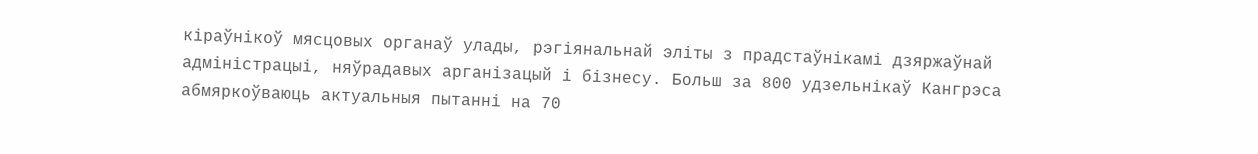кіраўнікоў мясцовых органаў улады, рэгіянальнай эліты з прадстаўнікамі дзяржаўнай адміністрацыі, няўрадавых арганізацый і бізнесу. Больш за 800 удзельнікаў Кангрэса абмяркоўваюць актуальныя пытанні на 70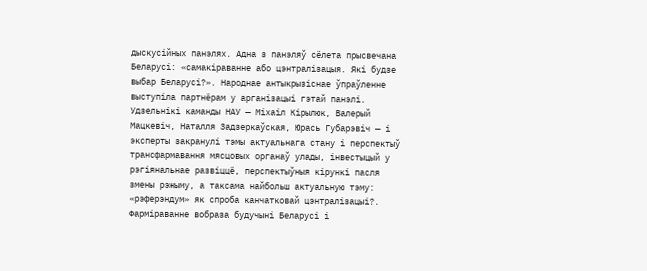дыскусійных панэлях. Адна з панэляў сёлета прысвечана Беларусі: «самакіраванне або цэнтралізацыя. Які будзе выбар Беларусі?». Народнае антыкрызіснае ўпраўленне выступіла партнёрам у арганізацыі гэтай панэлі. Удзельнікі каманды НАУ — Міхаіл Кірылюк, Валерый Мацкевіч, Наталля Задзеркаўская, Юрась Губарэвіч — і эксперты закранулі тэмы актуальнага стану і перспектыў трансфармавання мясцовых органаў улады, інвестыцый у рэгіянальнае развіццё, перспектыўныя кірункі пасля змены рэжыму, а таксама найбольш актуальную тэму: «рэферэндум» як спроба канчатковай цэнтралізацыі?. Фарміраванне вобраза будучыні Беларусі і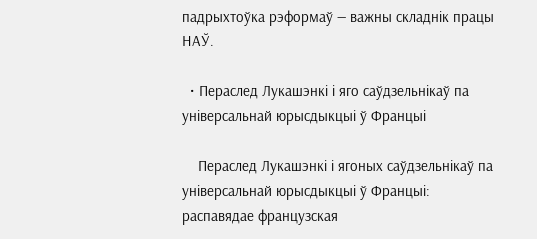падрыхтоўка рэформаў — важны складнік працы НАЎ.

  • Пераслед Лукашэнкі і яго саўдзельнікаў па універсальнай юрысдыкцыі ў Францыі

    Пераслед Лукашэнкі і ягоных саўдзельнікаў па універсальнай юрысдыкцыі ў Францыі: распавядае французская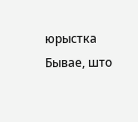юрыстка Бывае, што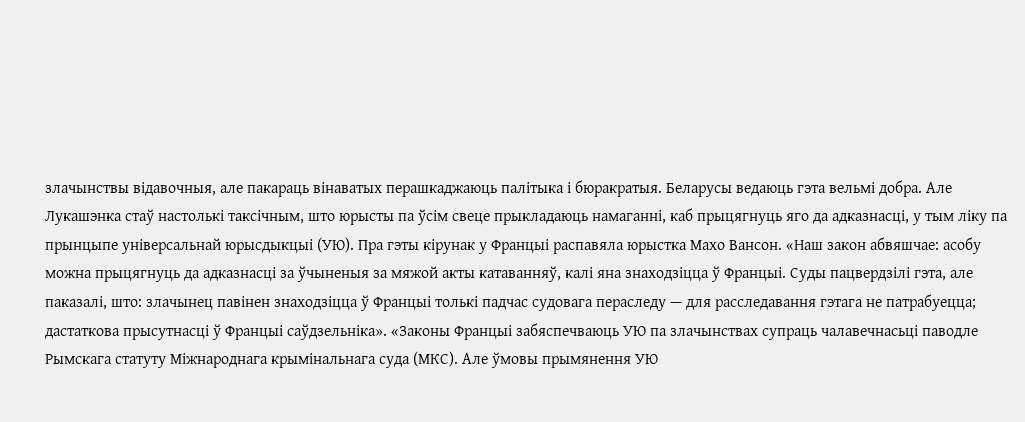злачынствы відавочныя, але пакараць вінаватых перашкаджаюць палітыка і бюракратыя. Беларусы ведаюць гэта вельмі добра. Але Лукашэнка стаў настолькі таксічным, што юрысты па ўсім свеце прыкладаюць намаганні, каб прыцягнуць яго да адказнасці, у тым ліку па прынцыпе універсальнай юрысдыкцыі (УЮ). Пра гэты кірунак у Францыі распавяла юрыстка Махо Вансон. «Наш закон абвяшчае: асобу можна прыцягнуць да адказнасці за ўчыненыя за мяжой акты катаванняў, калі яна знаходзіцца ў Францыі. Суды пацвердзілі гэта, але паказалі, што: злачынец павінен знаходзіцца ў Францыі толькі падчас судовага пераследу — для расследавання гэтага не патрабуецца; дастаткова прысутнасці ў Францыі саўдзельніка». «Законы Францыі забяспечваюць УЮ па злачынствах супраць чалавечнасьці паводле Рымскага статуту Міжнароднага крымінальнага суда (МКС). Але ўмовы прымянення УЮ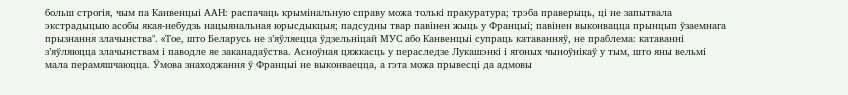больш строгія, чым па Канвенцыі ААН: распачаць крымінальную справу можа толькі пракуратура; трэба праверыць, ці не запытвала экстрадыцыю асобы якая-небудзь нацыянальная юрысдыкцыя; падсудны твар павінен жыць у Францыі; павінен выконвацца прынцып ўзаемнага прызнання злачынства". «Тое, што Беларусь не з’яўляецца ўдзельніцай МУС або Канвенцыі супраць катаванняў, не праблема: катаванні з’яўляюцца злачынствам і паводле яе заканадаўства. Асноўная цяжкасць у пераследзе Лукашэнкі і ягоных чыноўнікаў у тым, што яны вельмі мала перамяшчаюцца. Ўмова знаходжання ў Францыі не выконваецца, а гэта можа прывесці да адмовы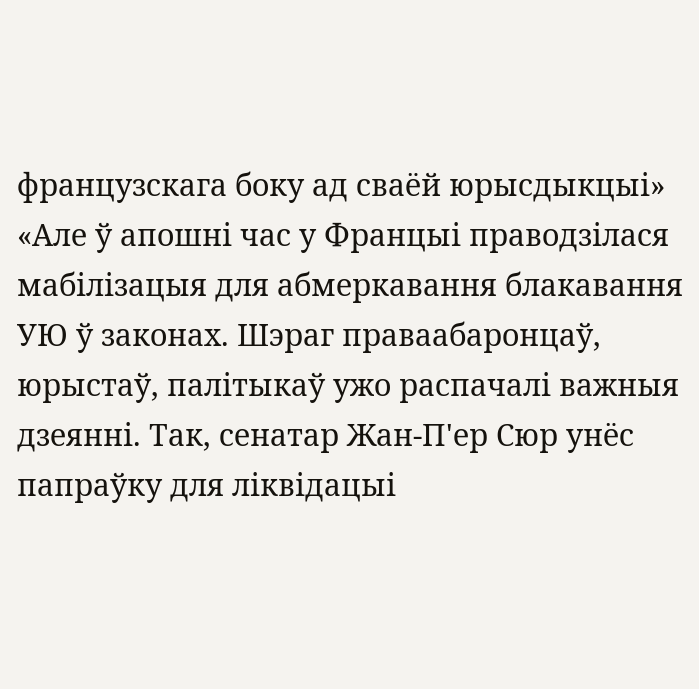французскага боку ад сваёй юрысдыкцыі» «Але ў апошні час у Францыі праводзілася мабілізацыя для абмеркавання блакавання УЮ ў законах. Шэраг праваабаронцаў, юрыстаў, палітыкаў ужо распачалі важныя дзеянні. Так, сенатар Жан-П'ер Сюр унёс папраўку для ліквідацыі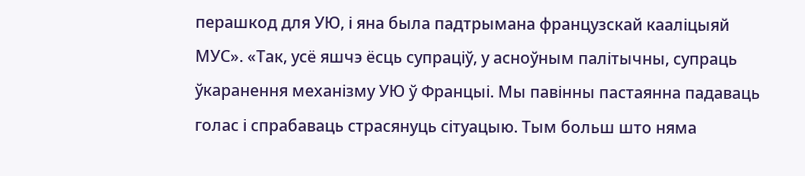перашкод для УЮ, і яна была падтрымана французскай кааліцыяй МУС». «Так, усё яшчэ ёсць супраціў, у асноўным палітычны, супраць ўкаранення механізму УЮ ў Францыі. Мы павінны пастаянна падаваць голас і спрабаваць страсянуць сітуацыю. Тым больш што няма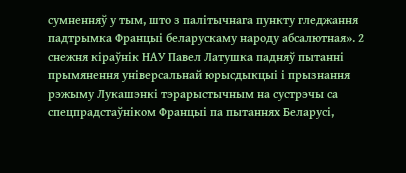сумненняў у тым, што з палітычнага пункту гледжання падтрымка Францыі беларускаму народу абсалютная». 2 снежня кіраўнік НАУ Павел Латушка падняў пытанні прымянення універсальнай юрысдыкцыі і прызнання рэжыму Лукашэнкі тэрарыстычным на сустрэчы са спецпрадстаўніком Францыі па пытаннях Беларусі,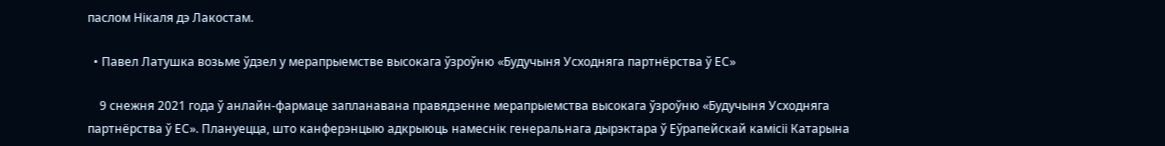паслом Нікаля дэ Лакостам.

  • Павел Латушка возьме ўдзел у мерапрыемстве высокага ўзроўню «Будучыня Усходняга партнёрства ў ЕС»

    9 снежня 2021 года ў анлайн-фармаце запланавана правядзенне мерапрыемства высокага ўзроўню «Будучыня Усходняга партнёрства ў ЕС». Плануецца, што канферэнцыю адкрыюць намеснік генеральнага дырэктара ў Еўрапейскай камісіі Катарына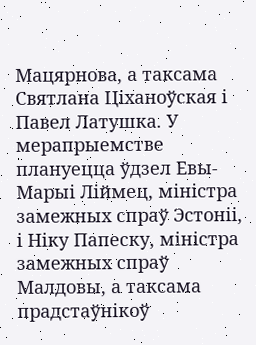Мацярнова, а таксама Святлана Ціханоўская і Павел Латушка. У мерапрыемстве плануецца ўдзел Евы-Марыі Ліймец, міністра замежных спраў Эстоніі, і Ніку Папеску, міністра замежных спраў Малдовы, а таксама прадстаўнікоў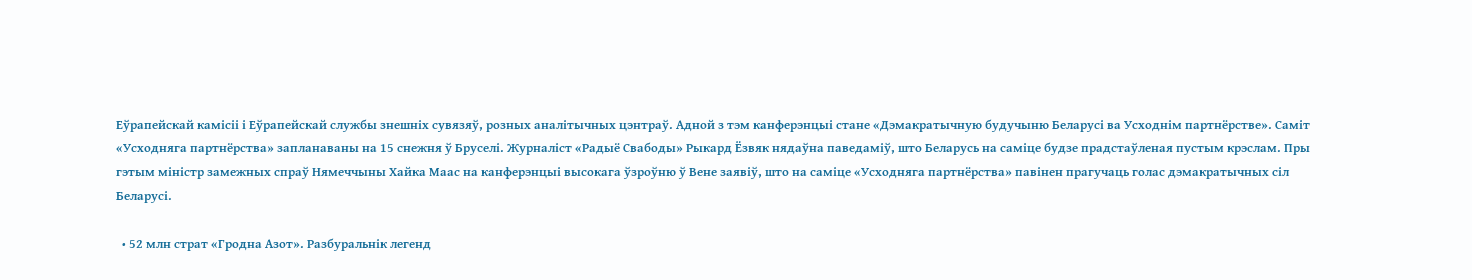Еўрапейскай камісіі і Еўрапейскай службы знешніх сувязяў, розных аналітычных цэнтраў. Адной з тэм канферэнцыі стане «Дэмакратычную будучыню Беларусі ва Усходнім партнёрстве». Саміт «Усходняга партнёрства» запланаваны на 15 снежня ў Бруселі. Журналіст «Радыё Свабоды» Рыкард Ёзвяк нядаўна паведаміў, што Беларусь на саміце будзе прадстаўленая пустым крэслам. Пры гэтым міністр замежных спраў Нямеччыны Хайка Маас на канферэнцыі высокага ўзроўню ў Вене заявіў, што на саміце «Усходняга партнёрства» павінен прагучаць голас дэмакратычных сіл Беларусі.

  • 52 млн страт «Гродна Азот». Разбуральнік легенд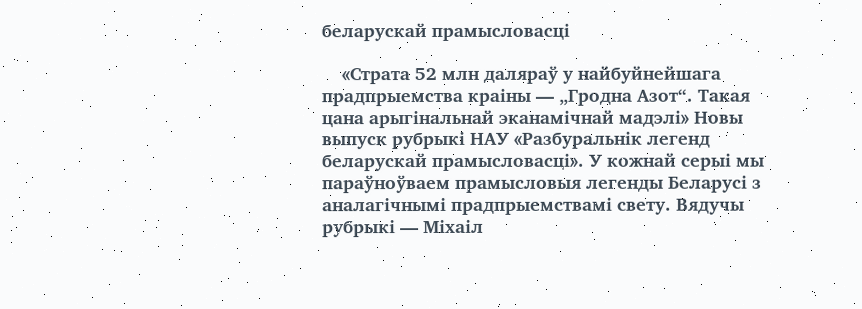беларускай прамысловасці

    «Страта 52 млн даляраў у найбуйнейшага прадпрыемства краіны — „Гродна Азот“. Такая цана арыгінальнай эканамічнай мадэлі» Новы выпуск рубрыкі НАУ «Разбуральнік легенд беларускай прамысловасці». У кожнай серыі мы параўноўваем прамысловыя легенды Беларусі з аналагічнымі прадпрыемствамі свету. Вядучы рубрыкі — Міхаіл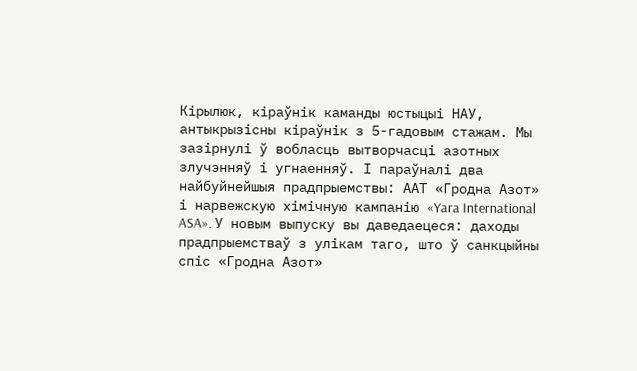Кірылюк, кіраўнік каманды юстыцыі НАУ, антыкрызісны кіраўнік з 5-гадовым стажам. Мы зазірнулі ў вобласць вытворчасці азотных злучэнняў і угнаенняў. І параўналі два найбуйнейшыя прадпрыемствы: ААТ «Гродна Азот» і нарвежскую хімічную кампанію «Yara International ASA». У новым выпуску вы даведаецеся: даходы прадпрыемстваў з улікам таго, што ў санкцыйны спіс «Гродна Азот»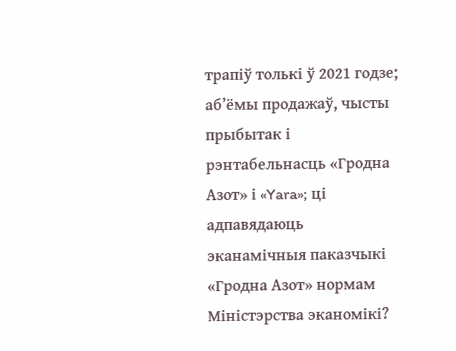трапіў толькі ў 2021 годзе; аб’ёмы продажаў, чысты прыбытак і рэнтабельнасць «Гродна Азот» і «Yara»; ці адпавядаюць эканамічныя паказчыкі «Гродна Азот» нормам Міністэрства эканомікі?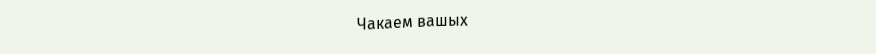Чакаем вашых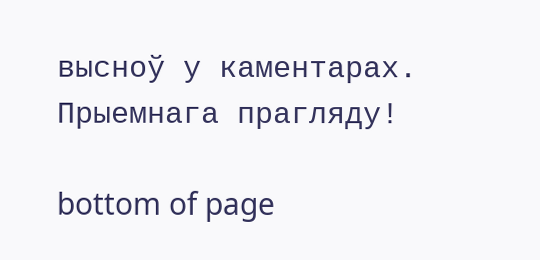высноў у каментарах. Прыемнага прагляду!

bottom of page